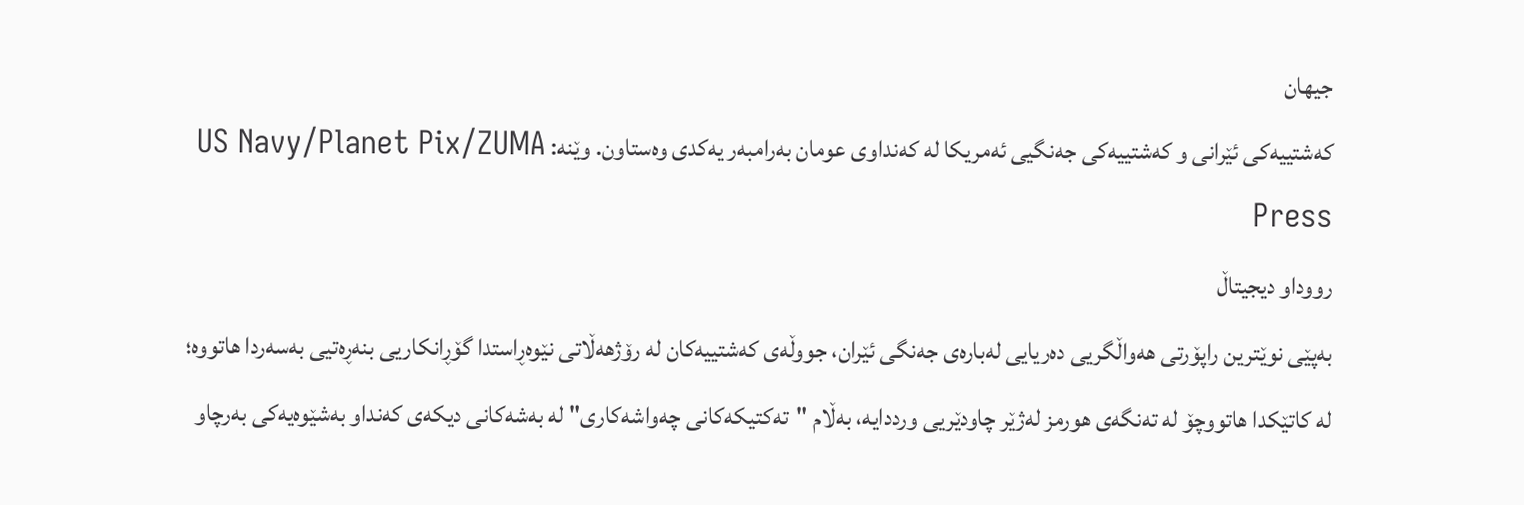جیهان
کەشتییەکی ئێرانی و کەشتییەکی جەنگیی ئەمریکا لە کەنداوی عومان بەرامبەر یەکدی وەستاون. وێنە: US Navy/Planet Pix/ZUMA Press
رووداو دیجیتاڵ
بەپێی نوێترین راپۆرتی هەواڵگریی دەریایی لەبارەی جەنگی ئێران، جووڵەی کەشتییەکان لە رۆژهەڵاتی نێوەڕاستدا گۆڕانکاریی بنەڕەتیی بەسەردا هاتووە؛ لە کاتێکدا هاتووچۆ لە تەنگەى هورمز لەژێر چاودێریی ورددایە، بەڵام "تەکتیکەکانی چەواشەکاری" لە بەشەکانی دیکەی کەنداو بەشێوەیەکی بەرچاو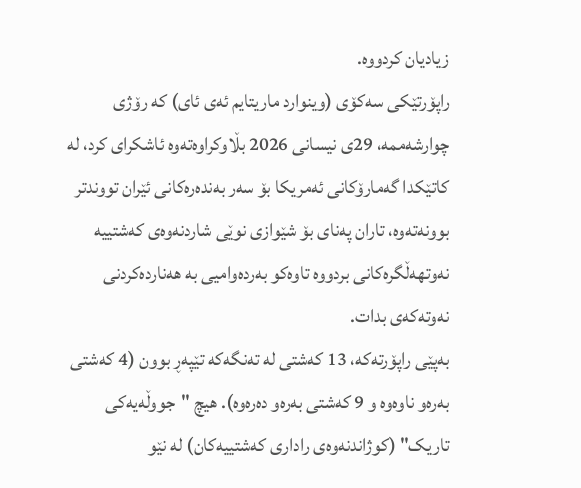زیادیان کردووە.
راپۆرتێکی سەکۆی (وینوارد ماریتایم ئەى ئاى) کە رۆژی چوارشەممە، 29ی نیسانی 2026 بڵاوکراوەتەوە ئاشکرای کرد، لە کاتێکدا گەمارۆکانی ئەمریکا بۆ سەر بەندەرەکانی ئێران تووندتر بوونەتەوە، تاران پەنای بۆ شێوازی نوێی شاردنەوەی کەشتییە نەوتهەڵگرەکانی بردووە تاوەکو بەردەوامیی بە هەناردەکردنى نەوتەکەى بدات.
بەپێی راپۆرتەکە، 13 کەشتی لە تەنگەکە تێپەڕ بوون (4 کەشتی بەرەو ناوەوە و 9 کەشتی بەرەو دەرەوە). هیچ "جووڵەیەکی تاریک" (کوژاندنەوەى رادارى کەشتییەکان) لە نێو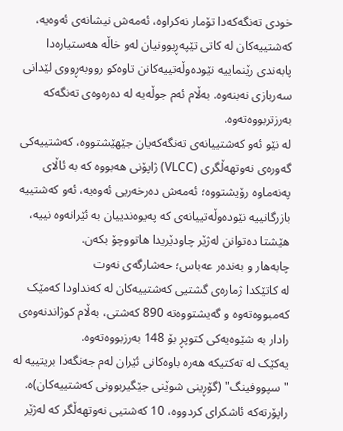خودی تەنگەکەدا تۆمار نەکراوە، ئەمەش نیشانەی ئەوەیە، کەشتییەکان لە کاتی تێپەڕبوونیان لەو خاڵە هەستیارەدا پابەندی رێنماییە نێودەوڵەتییەکانن تاوەکو رووبەڕووی لێدانی سەربازی نەبنەوە. بەڵام ئەم جوڵەیە لە دەرەوەى تەنگەکە بەرزتربووەتەوە.
لە نێو ئەو کەشتییانەی تەنگەکەیان جێهێشتووە، کەشتییەکی گەورەی نەوتهەڵگری (VLCC) ژاپۆنی هەبووە کە بە ئاڵای پەنەماوە رۆیشتووە؛ ئەمەش دەرخەریى ئەوەیە، ئەو کەشتییە بازرگانییە نێودەوڵەتییانەى کە پەیوەندییان بە ئێرانەوە نییە، هێشتا دەتوانن لەژێر چاودێریدا هاتووچۆ بکەن.
چابەهار و بەندەر عەباس؛ حەشارگەی نەوت
لە کاتێکدا ژمارەی گشتیی کەشتییەکان لە کەنداودا کەمێک کەمبووەتەوە و گەیشتووەتە 890 کەشتی، بەڵام کوژاندنەوەى رادار بە شێوەیەکی کتوپڕ بۆ 148 بەرزبووەتەوە.
یەکێک لە تەکتیکە هەرە باوەکانی ئێران لەم جەنگەدا بریتییە لە "سپووفینگ" (گۆڕینى شوێنى جێگیربوونی کەشتییەکان)ە. راپۆرتەکە ئاشکرای کردووە، 10 کەشتیی نەوتهەڵگر کە لەژێر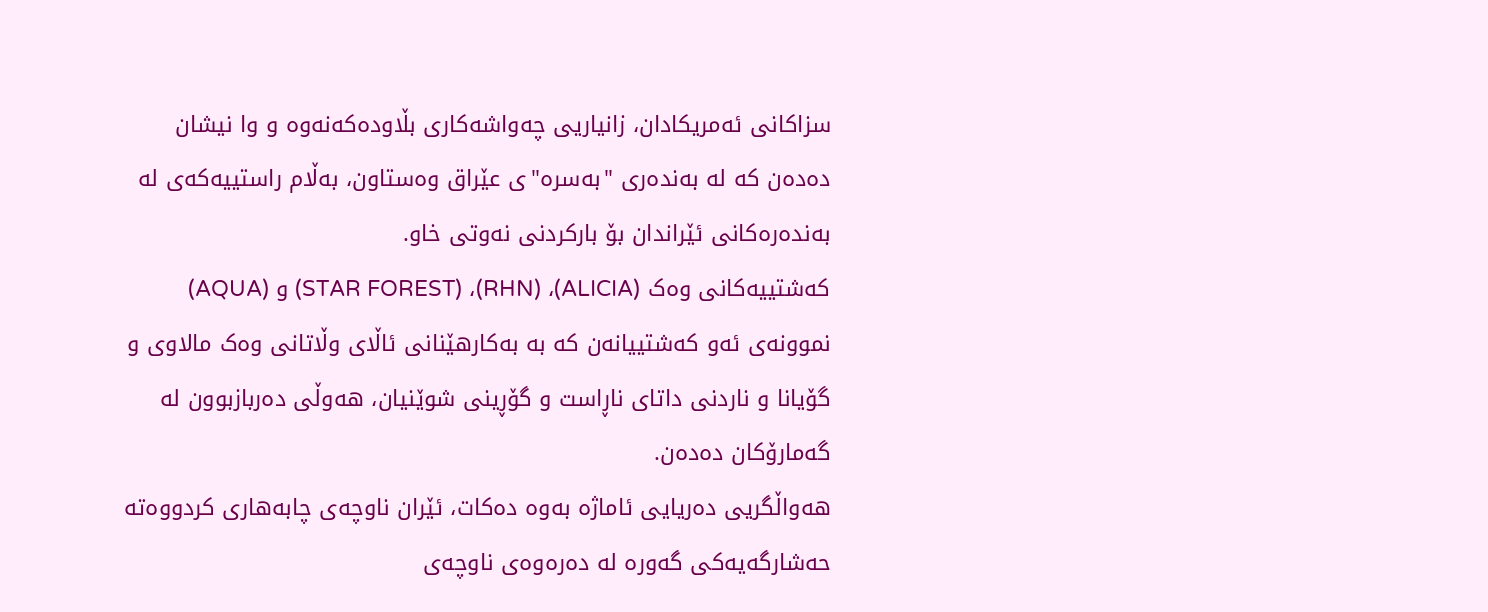سزاکانی ئەمریکادان، زانیاریی چەواشەکاری بڵاودەکەنەوە و وا نیشان دەدەن کە لە بەندەری "بەسرە"ی عێراق وەستاون، بەڵام راستییەکەی لە بەندەرەکانی ئێراندان بۆ بارکردنی نەوتی خاو.
کەشتییەکانی وەک (ALICIA)، (RHN)، (STAR FOREST) و (AQUA) نموونەی ئەو کەشتییانەن کە بە بەکارهێنانی ئاڵای وڵاتانی وەک مالاوی و گۆیانا و ناردنی داتای ناڕاست و گۆڕینی شوێنیان، هەوڵی دەربازبوون لە گەمارۆکان دەدەن.
هەواڵگریی دەریایی ئاماژە بەوە دەکات، ئێران ناوچەی چابەهاری کردووەتە حەشارگەیەکی گەورە لە دەرەوەی ناوچەی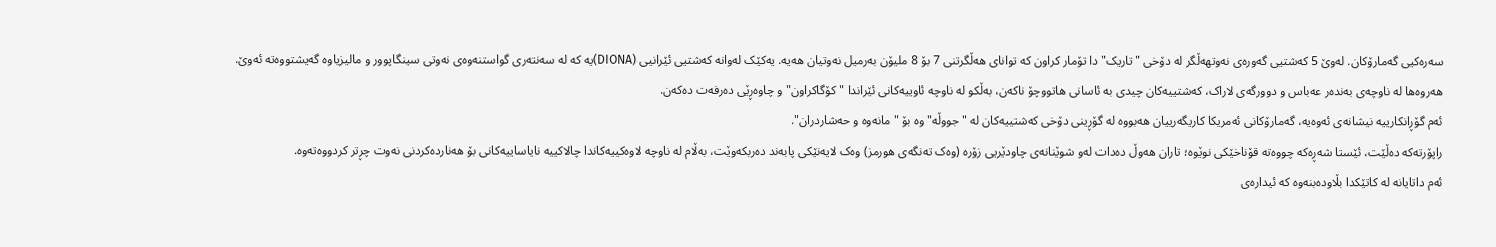سەرەکیی گەمارۆکان. لەوێ 5 کەشتیی گەورەی نەوتهەڵگر لە دۆخی "تاریک"دا تۆمار کراون کە توانای هەڵگرتنی 7 بۆ 8 ملیۆن بەرمیل نەوتیان هەیە. یەکێک لەوانە کەشتیی ئێرانیی (DIONA)یە کە لە سەنتەری گواستنەوەی نەوتی سینگاپوور و مالیزیاوە گەیشتووەتە ئەوێ.
هەروەها لە ناوچەی بەندەر عەباس و دوورگەی لاراک، کەشتییەکان چیدی بە ئاسانی هاتووچۆ ناکەن، بەڵکو لە ناوچە ئاوییەکانی ئێراندا "کۆگاکراون" و چاوەڕێی دەرفەت دەکەن.
ئەم گۆڕانکارییە نیشانەی ئەوەیە، گەمارۆکانی ئەمریکا کاریگەرییان هەبووە لە گۆڕینی دۆخی کەشتییەکان لە "جووڵە"وە بۆ "مانەوە و حەشاردران".
راپۆرتەکە دەڵێت، ئێستا شەڕەکە چووەتە قۆناخێکی نوێوە؛ تاران هەوڵ دەدات لەو شوێنانەی چاودێریی زۆرە (وەک تەنگەى هورمز) وەک لایەنێکی پابەند دەربکەوێت، بەڵام لە ناوچە لاوەکییەکاندا چالاکییە نایاساییەکانی بۆ هەناردەکردنی نەوت چڕتر کردووەتەوە.
ئەم داتایانە لە کاتێکدا بڵاودەبنەوە کە ئیدارەی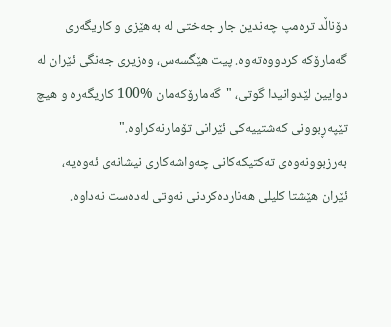دۆناڵد ترەمپ چەندین جار جەختی لە بەهێزی و کاریگەرى گەمارۆکە کردووەتەوە. پیت هێگسەس، وەزیرى جەنگى ئێران لە دوایین لێدوانیدا گوتی، "گەمارۆکەمان %100 کاریگەرە و هیچ تێپەڕبوونى کەشتییەکى ئێرانى تۆمارنەکراوە."
بەرزبوونەوەی تەکتیکەکانی چەواشەکاری نیشانەی ئەوەیە، ئێران هێشتا کلیلی هەناردەکردنی نەوتی لەدەست نەداوە.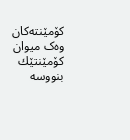کۆمێنتەکان
وەک میوان کۆمێنتێك بنووسە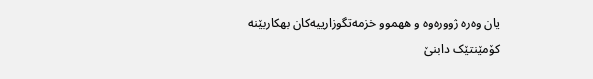یان وەرە ژوورەوە و ههموو خزمەتگوزارییەکان بهكاربێنه
کۆمێنتێک دابنێ